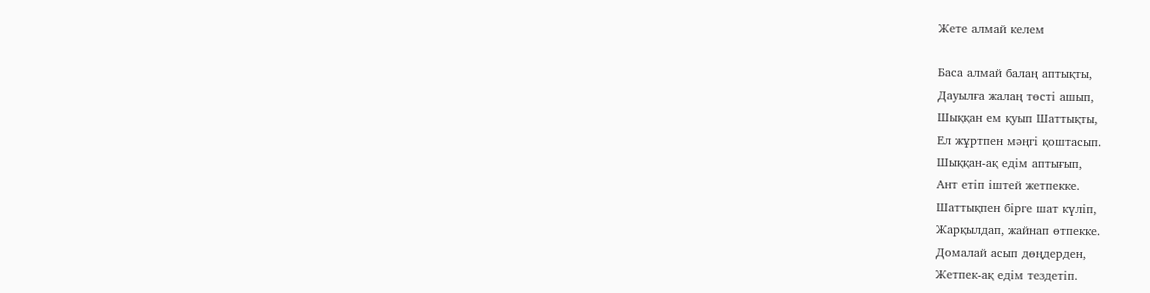Жете алмай келем

Баса алмай балаң аптықты,
Дауылға жалаң төсті ашып,
Шыққан ем қуып Шаттықты,
Ел жұртпен мәңгі қоштасып.
Шыққан-ақ едім аптығып,
Ант етіп іштей жетпекке.
Шаттықпен бірге шат күліп,
Жарқылдап, жайнап өтпекке.
Домалай асып дөңдерден,
Жетпек-ақ едім тездетіп.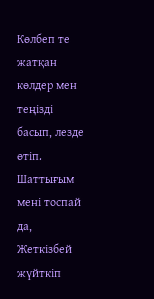Көлбеп те жатқан көлдер мен
теңізді басып, лезде өтіп.
Шаттығым мені тоспай да,
Жеткізбей жүйткіп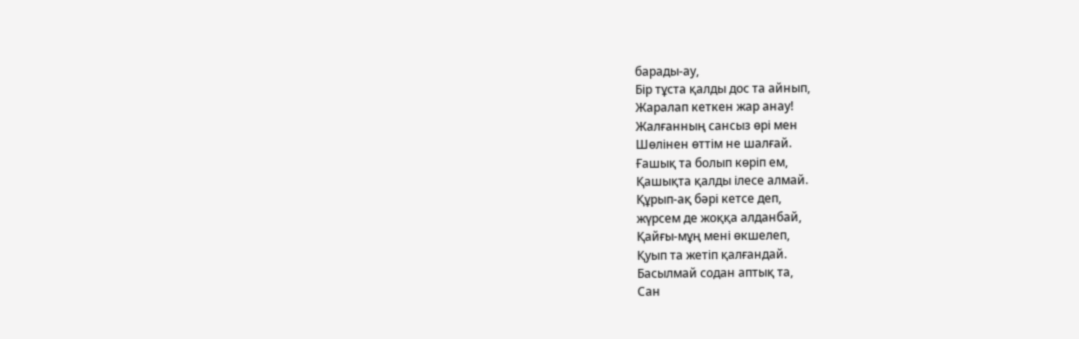барады-ау,
Бір тұста қалды дос та айнып,
Жаралап кеткен жар анау!
Жалғанның сансыз өрі мен
Шөлінен өттім не шалғай.
Ғашық та болып көріп ем,
Қашықта қалды ілесе алмай.
Құрып-ақ бәрі кетсе деп,
жүрсем де жоққа алданбай,
Қайғы-мұң мені өкшелеп,
Қуып та жетіп қалғандай.
Басылмай содан аптық та,
Сан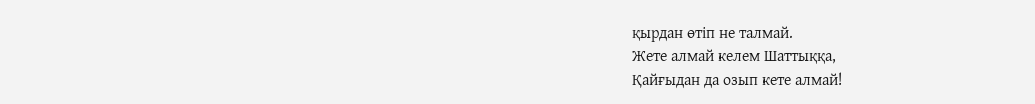қырдан өтіп не талмай.
Жете алмай келем Шаттыққа,
Қайғыдан да озып кете алмай!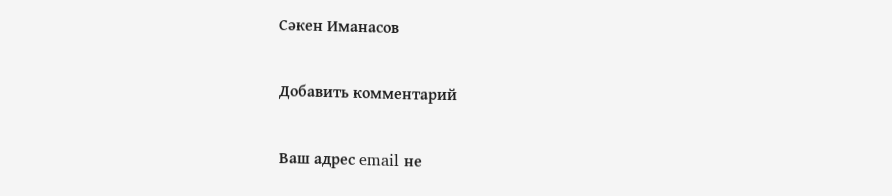Сәкен Иманасов

Добавить комментарий

Ваш адрес email не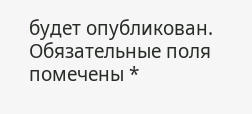будет опубликован. Обязательные поля помечены *